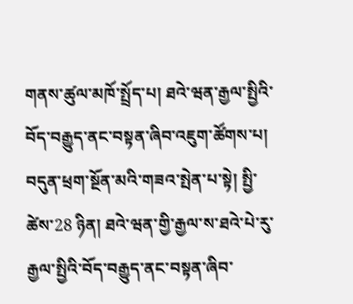གནས་ཚུལ་མཁོ་སྤྲོད་པ། ཐའེ་ཝན་རྒྱལ་སྤྱིའི་བོད་བརྒྱུད་ནང་བསྟན་ཞིབ་འཇུག་ཚོགས་པ།
བདུན་ཕྲག་སྔོན་མའི་གཟའ་སྤེན་པ་སྟེ། སྤྱི་ཚེས་28 ཉིན། ཐའེ་ཝན་གྱི་རྒྱལ་ས་ཐའེ་པེ་རུ་རྒྱལ་སྤྱིའི་བོད་བརྒྱུད་ནང་བསྟན་ཞིབ་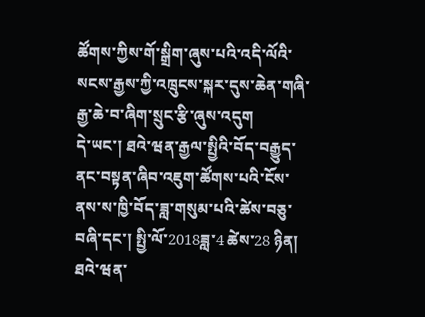ཚོགས་ཀྱིས་གོ་སྒྲིག་ཞུས་པའི་འདི་ལོའི་སངས་རྒྱས་ཀྱི་འཁྲུངས་སྐར་དུས་ཆེན་གཞི་རྒྱ་ཆེ་བ་ཞིག་སྲུང་རྩི་ཞུས་འདུག
དེ་ཡང་། ཐའེ་ཝན་རྒྱལ་སྤྱིའི་བོད་བརྒྱུད་ནང་བསྟན་ཞིབ་འཇུག་ཚོགས་པའི་ངོས་ནས་ས་ཁྱི་བོད་ཟླ་གསུམ་པའི་ཚེས་བཅུ་བཞི་དང་། སྤྱི་ལོ་2018ཟླ་4 ཚེས་28 ཉིན། ཐའེ་ཝན་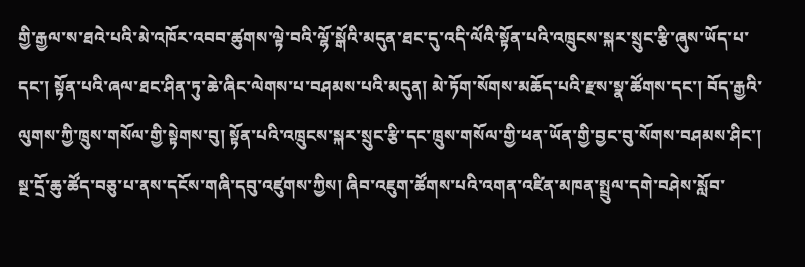གྱི་རྒྱལ་ས་ཐའེ་པའི་མེ་འཁོར་འབབ་ཚུགས་ལྟེ་བའི་ལྷོ་སྒོའི་མདུན་ཐང་དུ་འདི་ལོའི་སྟོན་པའི་འཁྲུངས་སྐར་སྲུང་རྩི་ཞུས་ཡོད་པ་དང་། སྟོན་པའི་ཞལ་ཐང་ཤིན་ཏུ་ཆེ་ཞིང་ལེགས་པ་བཤམས་པའི་མདུན། མེ་ཏོག་སོགས་མཆོད་པའི་རྫས་སྣ་ཚོགས་དང་། བོད་རྒྱའི་ལུགས་ཀྱི་ཁྲུས་གསོལ་གྱི་སྟེགས་བུ། སྟོན་པའི་འཁྲུངས་སྐར་སྲུང་རྩི་དང་ཁྲུས་གསོལ་གྱི་ཕན་ཡོན་གྱི་བྱང་བུ་སོགས་བཤམས་ཤིང་། སྔ་དྲོ་ཆུ་ཚོད་བཅུ་པ་ནས་དངོས་གཞི་དབུ་འཛུགས་ཀྱིས། ཞིབ་འཇུག་ཚོགས་པའི་འགན་འཛིན་མཁན་སྤྲུལ་དགེ་བཤེས་སློབ་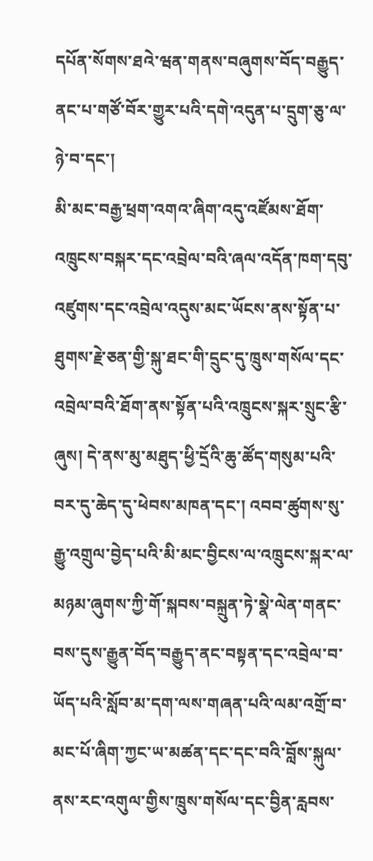དཔོན་སོགས་ཐའེ་ཝན་གནས་བཞུགས་བོད་བརྒྱུད་ནང་པ་གཙོ་བོར་གྱུར་པའི་དགེ་འདུན་པ་དྲུག་ཅུ་ལ་ཉེ་བ་དང་།
མི་མང་བརྒྱ་ཕྲག་འགའ་ཞིག་འདུ་འཛོམས་ཐོག་འཁྲུངས་བསྐར་དང་འབྲེལ་བའི་ཞལ་འདོན་ཁག་དབུ་འཛུགས་དང་འབྲེལ་འདུས་མང་ཡོངས་ནས་སྟོན་པ་ཐུགས་རྗེ་ཅན་གྱི་སྐུ་ཐང་གི་དྲུང་དུ་ཁྲུས་གསོལ་དང་འབྲེལ་བའི་ཐོག་ནས་སྟོན་པའི་འཁྲུངས་སྐར་སྲུང་རྩི་ཞུས། དེ་ནས་མུ་མཐུད་ཕྱི་དྲོའི་ཆུ་ཚོད་གསུམ་པའི་བར་དུ་ཆེད་དུ་ཕེབས་མཁན་དང་། འབབ་ཚུགས་སུ་རྒྱུ་འགྲུལ་བྱེད་པའི་མི་མང་བྱིངས་ལ་འཁྲུངས་སྐར་ལ་མཉམ་ཞུགས་ཀྱི་གོ་སྐབས་བསྐྲུན་ཏེ་སྣེ་ལེན་གནང་བས་དུས་རྒྱུན་བོད་བརྒྱུད་ནང་བསྟན་དང་འབྲེལ་བ་ཡོད་པའི་སློབ་མ་དག་ལས་གཞན་པའི་ལམ་འགྲོ་བ་མང་པོ་ཞིག་ཀྱང་ཡ་མཚན་དང་དང་བའི་བློས་སྐུལ་ནས་རང་འགུལ་གྱིས་ཁྲུས་གསོལ་དང་བྱིན་རླབས་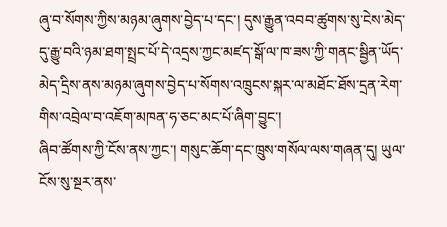ཞུ་བ་སོགས་ཀྱིས་མཉམ་ཞུགས་བྱེད་པ་དང་། དུས་རྒྱུན་འབབ་ཚུགས་སུ་ངེས་མེད་དུ་རྒྱུ་བའི་ཉམ་ཐག་སྤྲང་པོ་དེ་འདྲས་ཀྱང་མཛད་སྒོ་ལ་ཁ་ཟས་ཀྱི་གནང་སྦྱིན་ཡོད་མེད་དྲིས་ནས་མཉམ་ཞུགས་བྱེད་པ་སོགས་འཁྲུངས་སྐར་ལ་མཐོང་ཐོས་དྲན་རེག་གིས་འབྲེལ་བ་འཇོག་མཁན་ཧ་ཅང་མང་པོ་ཞིག་བྱུང་།
ཞིབ་ཚོགས་ཀྱི་ངོས་ནས་ཀྱང་། གསུང་ཆོག་དང་ཁྲུས་གསོལ་ལས་གཞན་དུ། ཡུལ་ངོས་སུ་སྔར་ནས་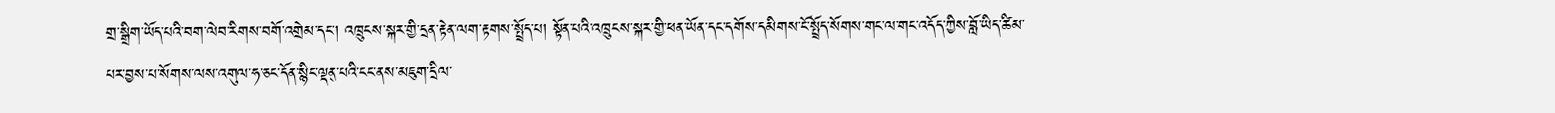གྲ་སྒྲིག་ཡོད་པའི་བག་ལེབ་རིགས་བགོ་འགྲེམ་དང་། འཁྲུངས་སྐར་གྱི་དྲན་རྟེན་ལག་རྟགས་སྤྲོད་པ། སྟོན་པའི་འཁྲུངས་སྐར་གྱི་ཕན་ཡོན་དང་དགོས་དམིགས་ངོ་སྤྲོད་སོགས་གང་ལ་གང་འདོད་ཀྱིས་བློ་ཡིད་ཚིམ་པར་བྱས་པ་སོགས་ལས་འགུལ་ཧ་ཅང་དོན་སྙིང་ལྡན྄་པའི་ངང་ནས་མཇུག་དྲིལ་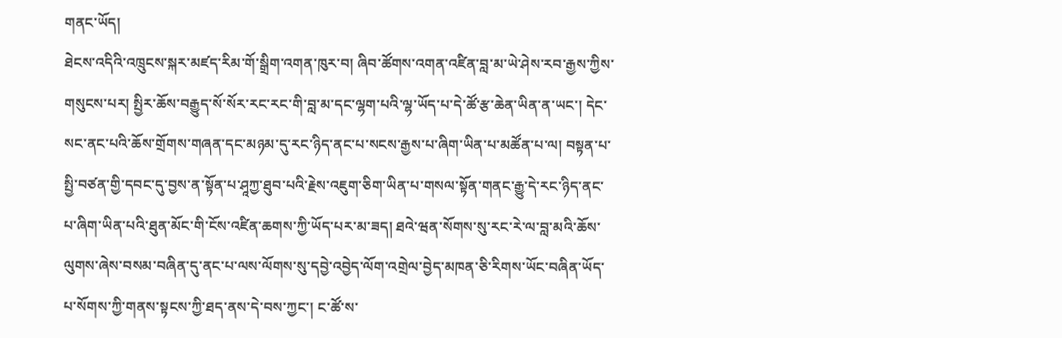གནང་ཡོད།
ཐེངས་འདིའི་འཁྲུངས་སྐར་མཛད་རིམ་གོ་སྒྲིག་འགན་ཁུར་བ། ཞིབ་ཚོགས་འགན་འཛིན་བླ་མ་ཡེ་ཤེས་རབ་རྒྱས་ཀྱིས་གསུངས་པར། སྤྱིར་ཆོས་བརྒྱུད་སོ་སོར་རང་རང་གི་བླ་མ་དང་ལྷག་པའི་ལྷ་ཡོད་པ་དེ་ཚོ་རྩ་ཆེན་ཡིན་ན་ཡང་། དེང་སང་ནང་པའི་ཆོས་གྲོགས་གཞན་དང་མཉམ་དུ་རང་ཉིད་ནང་པ་སངས་རྒྱས་པ་ཞིག་ཡིན་པ་མཚོན་པ་ལ། བསྟན་པ་སྤྱི་བཙན་གྱི་དབང་དུ་བྱས་ན་སྟོན་པ་ཤཱཀྱ་ཐུབ་པའི་རྗེས་འཇུག་ཅིག་ཡིན་པ་གསལ་སྟོན་གནང་རྒྱུ་དེ་རང་ཉིད་ནང་པ་ཞིག་ཡིན་པའི་ཐུན་མོང་གི་ངོས་འཛིན་ཆགས་ཀྱི་ཡོད་པར་མ་ཟད། ཐའེ་ཝན་སོགས་སུ་རང་རེ་ལ་བླ་མའི་ཆོས་ལུགས་ཞེས་བསམ་བཞིན་དུ་ནང་པ་ལས་ལོགས་སུ་དབྱེ་འབྱེད་ལོག་འགྲེལ་བྱེད་མཁན་ཅི་རིགས་ཡོང་བཞིན་ཡོད་པ་སོགས་ཀྱི་གནས་སྟངས་ཀྱི་ཐད་ནས་དེ་བས་ཀྱང་། ང་ཚོ་ས་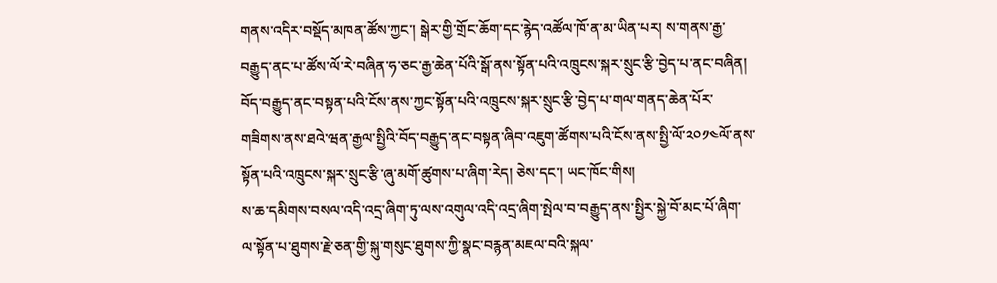གནས་འདིར་བསྡོད་མཁན་ཚོས་ཀྱང་། སྒེར་གྱི་གྲོང་ཆོག་དང་རྙེད་འཚོལ་ཁོ་ན་མ་ཡིན་པར། ས་གནས་རྒྱ་བརྒྱུད་ནང་པ་ཚོས་ལོ་རེ་བཞིན་ཧ་ཅང་རྒྱ་ཆེན་པོའི་སྒོ་ནས་སྟོན་པའི་འཁྲུངས་སྐར་སྲུང་རྩི་བྱེད་པ་ནང་བཞིན། བོད་བརྒྱུད་ནང་བསྟན་པའི་ངོས་ནས་ཀྱང་སྟོན་པའི་འཁྲུངས་སྐར་སྲུང་རྩི་བྱེད་པ་གལ་གནད་ཆེན་པོར་གཟིགས་ནས་ཐའེ་ཝན་རྒྱལ་སྤྱིའི་བོད་བརྒྱུད་ནང་བསྟན་ཞིབ་འཇུག་ཚོགས་པའི་ངོས་ནས་སྤྱི་ལོ་༢༠༡༤ལོ་ནས་སྟོན་པའི་འཁྲུངས་སྐར་སྲུང་རྩི་ཞུ་མགོ་ཚུགས་པ་ཞིག་རེད། ཅེས་དང་། ཡང་ཁོང་གིས།
ས་ཆ་དམིགས་བསལ་འདི་འདྲ་ཞིག་ཏུ་ལས་འགུལ་འདི་འདྲ་ཞིག་སྤེལ་བ་བརྒྱུད་ནས་སྤྱིར་སྐྱེ་བོ་མང་པོ་ཞིག་ལ་སྟོན་པ་ཐུགས་རྗེ་ཅན་གྱི་སྐུ་གསུང་ཐུགས་ཀྱི་སྣང་བརྙན་མཇལ་བའི་སྐལ་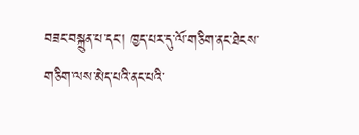བཟང་བསྐྲུན་པ་དང་། ཁྱད་པར་དུ་ལོ་གཅིག་ནང་ཐེངས་གཅིག་ལས་མེད་པའི་ནང་པའི་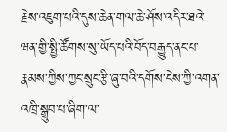རྗེས་འཇུག་པའི་དུས་ཆེན་གལ་ཆེ་ཤོས་འདིར་ཐའེ་ཝན་གྱི་སྤྱི་ཚོགས་སུ་ཡོད་པའི་བོད་བརྒྱུད་ནང་པ་རྣམས་ཀྱིས་ཀྱང་སྲུང་རྩི་ཞུ་བའི་དགོས་ངེས་ཀྱི་འགན་འཁྲི་སྒྲུབ་པ་ཞིག་ལ་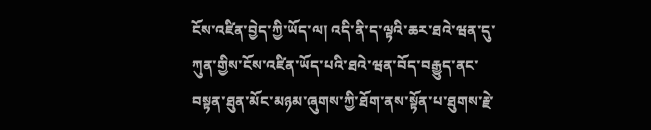ངོས་འཛིན་བྱེད་ཀྱི་ཡོད་ལ། འདི་ནི་ད་ལྟའི་ཆར་ཐའེ་ཝན་དུ་ཀུན་གྱིས་ངོས་འཛིན་ཡོད་པའི་ཐའེ་ཝན་བོད་བརྒྱུད་ནང་བསྟན་ཐུན་མོང་མཉམ་ཞུགས་ཀྱི་ཐོག་ནས་སྟོན་པ་ཐུགས་རྗེ་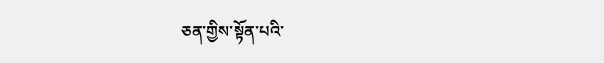ཅན་གྱིས་སྟོན་པའི་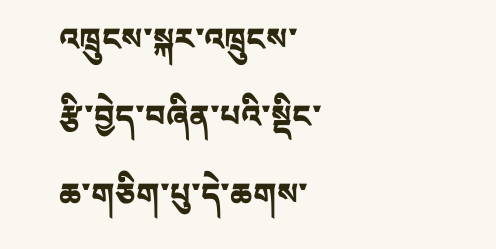འཁྲུངས་སྐར་འཁྲུངས་རྩི་བྱེད་བཞིན་པའི་སྡིང་ཆ་གཅིག་པུ་དེ་ཆགས་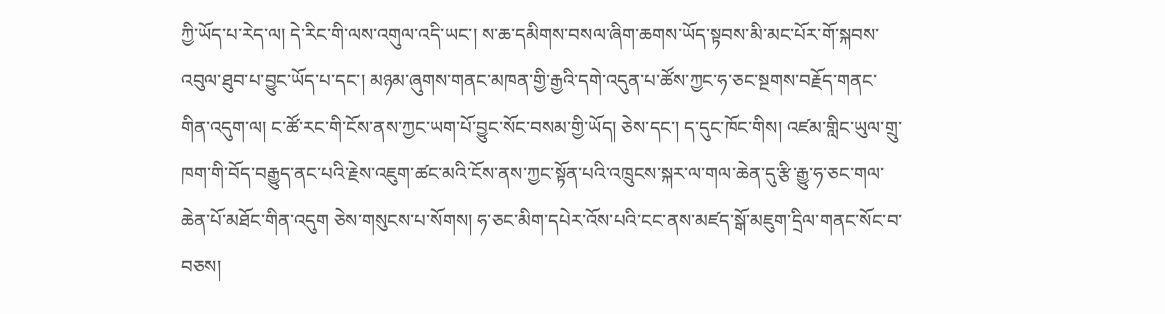ཀྱི་ཡོད་པ་རེད་ལ། དེ་རིང་གི་ལས་འགུལ་འདི་ཡང་། ས་ཆ་དམིགས་བསལ་ཞིག་ཆགས་ཡོད་སྟབས་མི་མང་པོར་གོ་སྐབས་འབུལ་ཐུབ་པ་བྱུང་ཡོད་པ་དང་། མཉམ་ཞུགས་གནང་མཁན་གྱི་རྒྱའི་དགེ་འདུན་པ་ཚོས་ཀྱང་ཧ་ཅང་སྔགས་བརྗོད་གནང་གིན་འདུག་ལ། ང་ཚོ་རང་གི་ངོས་ནས་ཀྱང་ཡག་པོ་བྱུང་སོང་བསམ་གྱི་ཡོད། ཅེས་དང་། ད་དུང་ཁོང་གིས། འཛམ་གླིང་ཡུལ་གྲུ་ཁག་གི་བོད་བརྒྱུད་ནང་པའི་རྗེས་འཇུག་ཚང་མའི་ངོས་ནས་ཀྱང་སྟོན་པའི་འཁྲུངས་སྐར་ལ་གལ་ཆེན་དུ་རྩི་རྒྱུ་ཧ་ཅང་གལ་ཆེན་པོ་མཐོང་གིན་འདུག ཅེས་གསུངས་པ་སོགས། ཧ་ཅང་མིག་དཔེར་འོས་པའི་ངང་ནས་མཛད་སྒོ་མཇུག་དྲིལ་གནང་སོང་བ་བཅས།